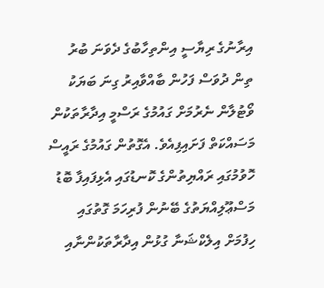އިރާނުގެ ރިޔާސީ އިންތިހާބުގެ ދެވަނަ ބުރު ތިން ދުވަސް ފަހުން ބާއްވާއިރު ގިނަ ބަޔަކު ވޯޓުލާން ނެރުމަށް ގައުމުގެ ރަސްމީ އިދާރާތަކުން މަސައްކަތް ފަށައިފިއެވެ. އެގޮތުން ގައުމުގެ ރައީސް ހޮވުމުގައި ރައްޔިތުންގެ ކޮނޑުގައި އެޅިފައިފާ ބޮޑު މަސްޢޫލިއްޔަތުގެ ބޭނުން ފުރިހަމަ ގޮތުގައި ހިފުމަށް އިލެކްޝަނާ ގުޅުން އިދާރާތަކުންނާއި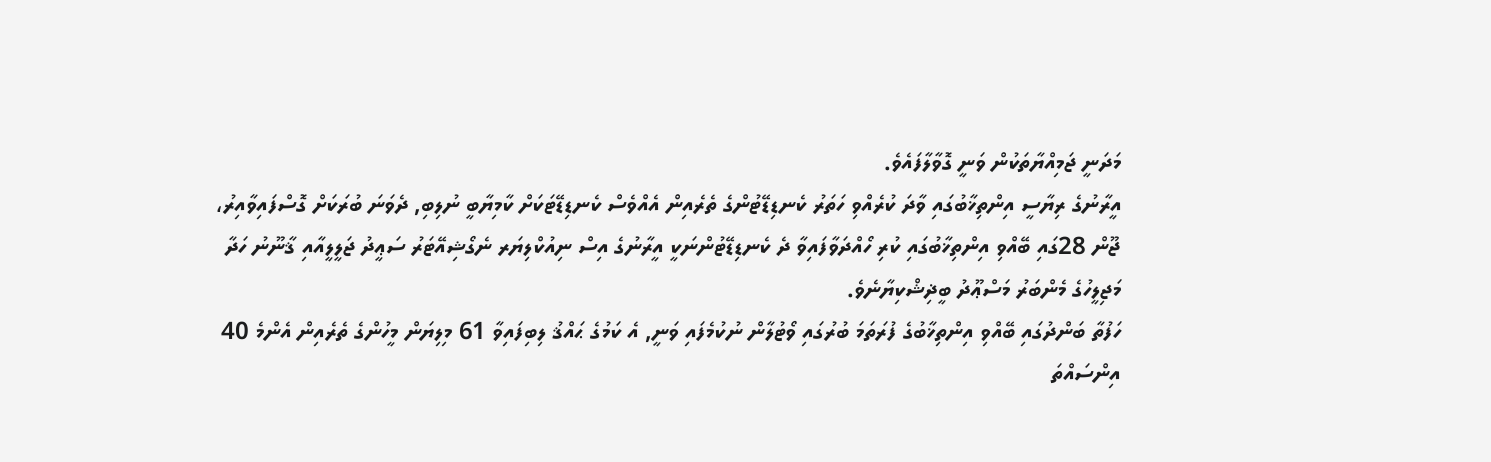މަދަނީ ޖަމިއްޔާތަކުން ވަނީ ގޮވާލާފައެވެ.
އީރާނުގެ ރިޔާސީ އިންތިޚާބުގައި ވާދަ ކުރެއްވި ހަތަރު ކެނޑިޑޭޓުންގެ ތެރެއިން އެއްވެސް ކެނޑިޑޭޓަކަށް ކާމިޔާބީ ނުލިބި, ދެވަނަ ބުރަކަށް ގޮސްފައިވާއިރު، ޖޫން 28ގައި ބޭއްވި އިންތިޚާބުގައި ކުރި ހޯއްދަވާފައިވާ ދެ ކެނޑިޑޭޓުންނަކީ އީރާނުގެ އިސް ނިއުކްލިޔަރ ނެގޯޝިއޭޓަރު ސަޢީދު ޖަލީލީއާއި ޤާނޫނު ހަދާ މަޖިލީހުގެ މެންބަރު މަސްޢޫދު ބީޛިޝްކިޔާނެވެ.
ހަފުތާ ބަންދުގައި ބޭއްވި އިންތިޚާބުގެ ފުރަތަމަ ބުރުގައި ވޯޓުލާން ނުކުމެފައި ވަނީ, އެ ކަމުގެ ޙައްޤު ލިބިފައިވާ 61 މިލިޔަން މީހުންގެ ތެރެއިން އެންމެ 40 އިންސައްތަ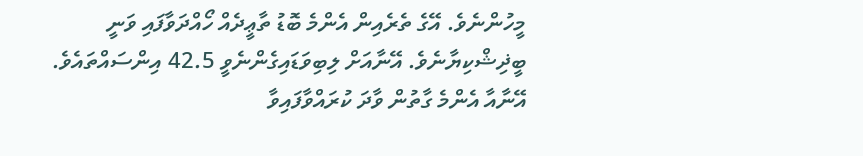މީހުންނެވެ. އޭގެ ތެރެއިން އެންމެ ބޮޑު ތާޢީދެއް ހޯއްދަވާފައި ވަނީ ބީޛިޝްކިޔާނެވެ. އޭނާއަށް ލިބިވަޑައިގެންނެވީ 42.5 އިންސައްތައެވެ. އޭނާއާ އެންމެ ގާތުން ވާދަ ކުރައްވާފައިވާ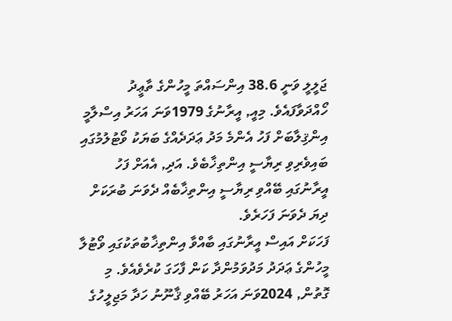ޖަލީލީ ވަނީ 38.6 އިންސައްތަ މީހުންގެ ތާޢީދު ހޯއްދަވާފައެވެ. މިއީ, އީރާނުގެ 1979ވަނަ އަހަރު އިސްލާމީ އިންޤިލާބަށް ފަހު އެންމެ މަދު ޢަދަދެއްގެ ބަޔަކު ވޯޓުލުމުގައި ބައިވެރިވި ރިޔާސީ އިންތިޚާބެވެ. އަދި, އެއަށް ފަހު އީރާނުގައި ބޭއްވި ރިޔާސީ އިންތިޚާބެއް ދެވަނަ ބުރަކަށް ދިޔަ ދެވަނަ ފަހަރެވެ.
ފަހަކަށް އައިސް އީރާނުގައި ބާއްވާ އިންތިޚާބުތަކުގައި ވޯޓުލާ މީހުންގެ ޢަދަދު މަދުވަމުންދާ ކަން ފާހަގަ ކުރެވެއެވެ. މި ގޮތުން, 2024ވަނަ އަހަރު ބޭއްވި ޤާނޫނު ހަދާ މަޖިލީހުގެ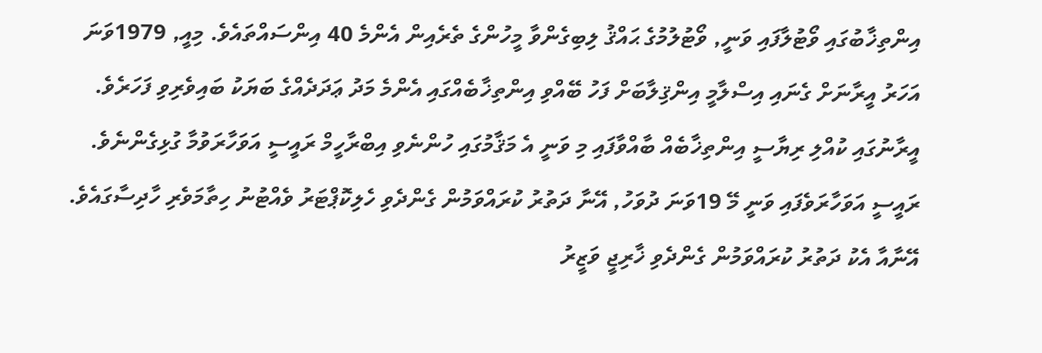އިންތިޚާބުގައި ވޯޓުލާފައި ވަނީ, ވޯޓުލުމުގެ ޙައްޤު ލިބިގެންވާ މީހުންގެ ތެރެއިން އެންމެ 40 އިންސައްތައެވެ. މިއީ, 1979ވަނަ އަހަރު އީރާނަށް ގެނައި އިސްލާމީ އިންޤިލާބަށް ފަހު ބޭއްވި އިންތިޚާބެއްގައި އެންމެ މަދު ޢަދަދެއްގެ ބަޔަކު ބައިވެރިވި ފަހަރެވެ.
އީރާނުގައި ކުއްލި ރިޔާސީ އިންތިޚާބެއް ބާއްވާފައި މި ވަނީ އެ މަޤާމުގައި ހުންނެވި އިބްރާހީމް ރައީސީ އަވަހާރަވުމާ ގުޅިގެންނެވެ. ރައީސީ އަވަހާރަވެފައި ވަނީ މޭ 19ވަނަ ދުވަހު, އޭނާ ދަތުރު ކުރައްވަމުން ގެންދެވި ހެލިކޮޕްޓަރު ވެއްޓުނު ހިތާމަވެރި ހާދިސާގައެވެ.
އޭނާއާ އެކު ދަތުރު ކުރައްވަމުން ގެންދެވި ޚާރިޖީ ވަޒީރު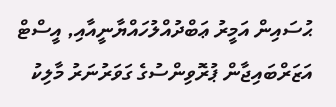ޙުސައިން އަމީރު ޢަބްދުއްލުހައްޔާނީއާއި, އީސްޓް އަޒަރްބައިޖާން ޕުރޮވިންސުގެ ގަވަރުނަރު މާލިކު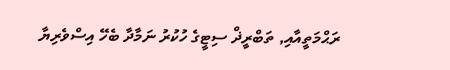ރަޙްމަތީއާއި, ތަބްރީޛް ސިޓީގެ ހުކުރު ނަމާދާ ބެހޭ އިސްވެރިޔާ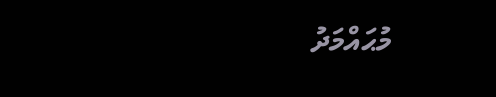މުޙައްމަދު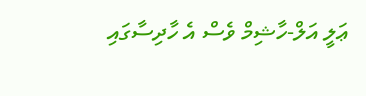ޢަލީ އަލް-ހާޝިމް ވެސް އެ ހާދިސާގައި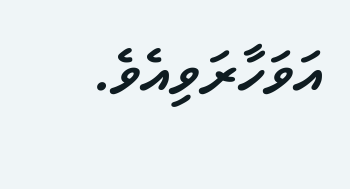އަވަހާރަވިއެވެ.